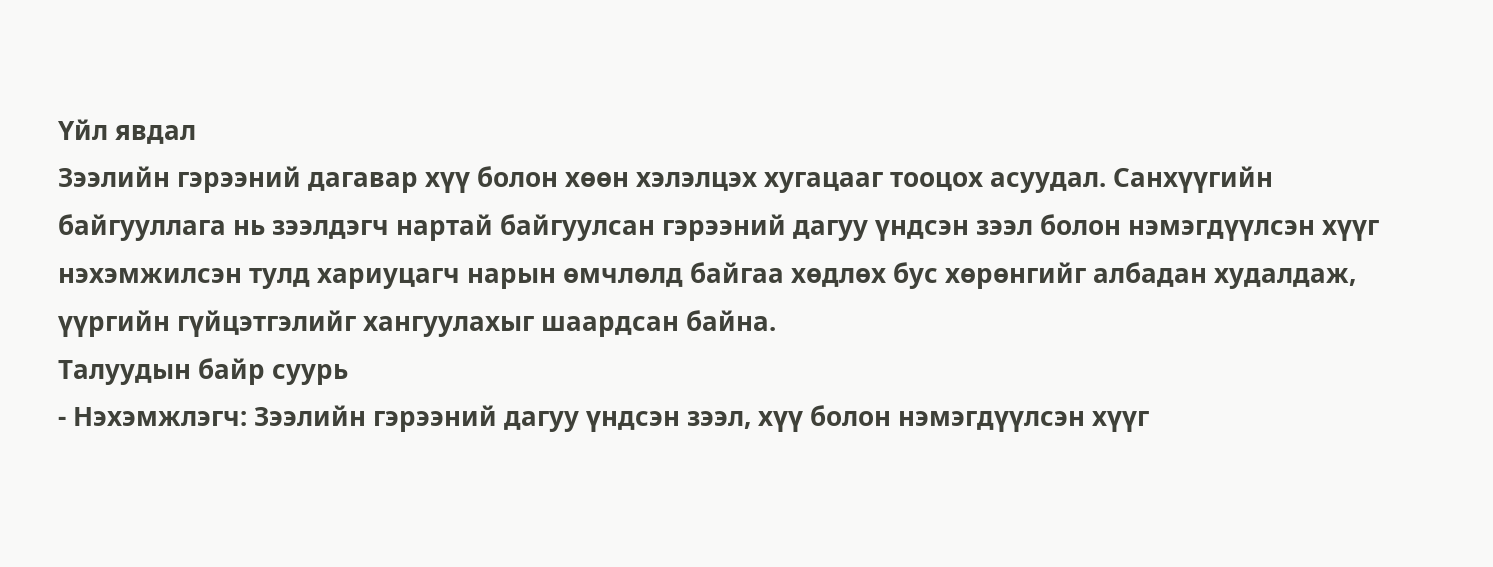Үйл явдал
Зээлийн гэрээний дагавар хүү болон хөөн хэлэлцэх хугацааг тооцох асуудал. Санхүүгийн байгууллага нь зээлдэгч нартай байгуулсан гэрээний дагуу үндсэн зээл болон нэмэгдүүлсэн хүүг нэхэмжилсэн тулд хариуцагч нарын өмчлөлд байгаа хөдлөх бус хөрөнгийг албадан худалдаж, үүргийн гүйцэтгэлийг хангуулахыг шаардсан байна.
Талуудын байр суурь
- Нэхэмжлэгч: Зээлийн гэрээний дагуу үндсэн зээл, хүү болон нэмэгдүүлсэн хүүг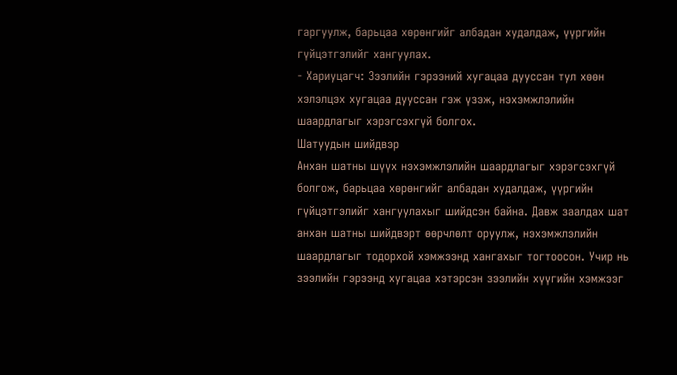гаргуулж, барьцаа хөрөнгийг албадан худалдаж, үүргийн гүйцэтгэлийг хангуулах.
- Хариуцагч: Зээлийн гэрээний хугацаа дууссан тул хөөн хэлэлцэх хугацаа дууссан гэж үзэж, нэхэмжлэлийн шаардлагыг хэрэгсэхгүй болгох.
Шатуудын шийдвэр
Анхан шатны шүүх нэхэмжлэлийн шаардлагыг хэрэгсэхгүй болгож, барьцаа хөрөнгийг албадан худалдаж, үүргийн гүйцэтгэлийг хангуулахыг шийдсэн байна. Давж заалдах шат анхан шатны шийдвэрт өөрчлөлт оруулж, нэхэмжлэлийн шаардлагыг тодорхой хэмжээнд хангахыг тогтоосон. Учир нь зээлийн гэрээнд хугацаа хэтэрсэн зээлийн хүүгийн хэмжээг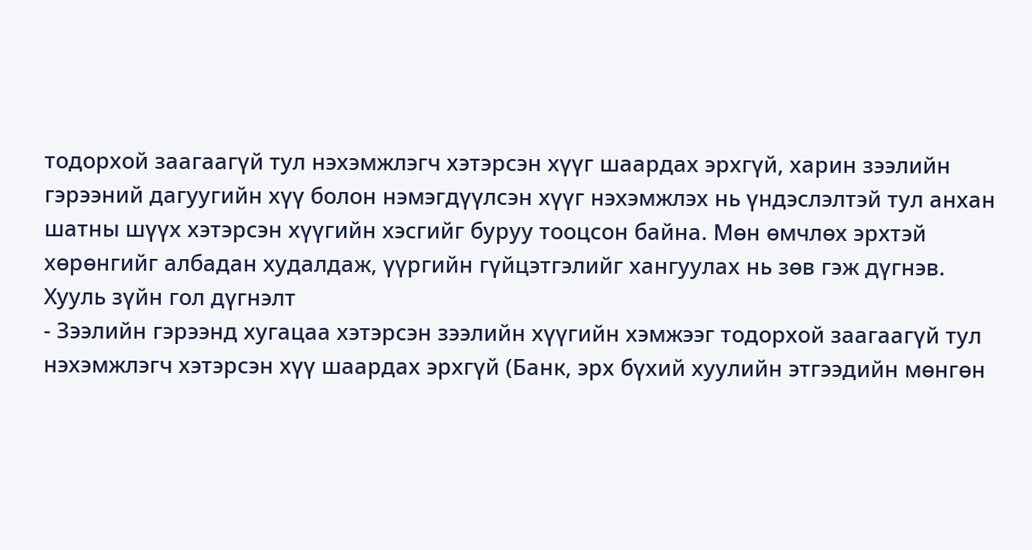тодорхой заагаагүй тул нэхэмжлэгч хэтэрсэн хүүг шаардах эрхгүй, харин зээлийн гэрээний дагуугийн хүү болон нэмэгдүүлсэн хүүг нэхэмжлэх нь үндэслэлтэй тул анхан шатны шүүх хэтэрсэн хүүгийн хэсгийг буруу тооцсон байна. Мөн өмчлөх эрхтэй хөрөнгийг албадан худалдаж, үүргийн гүйцэтгэлийг хангуулах нь зөв гэж дүгнэв.
Хууль зүйн гол дүгнэлт
- Зээлийн гэрээнд хугацаа хэтэрсэн зээлийн хүүгийн хэмжээг тодорхой заагаагүй тул нэхэмжлэгч хэтэрсэн хүү шаардах эрхгүй (Банк, эрх бүхий хуулийн этгээдийн мөнгөн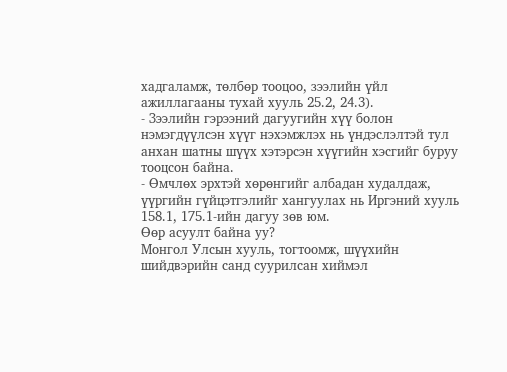хадгаламж, төлбөр тооцоо, зээлийн үйл ажиллагааны тухай хууль 25.2, 24.3).
- Зээлийн гэрээний дагуугийн хүү болон нэмэгдүүлсэн хүүг нэхэмжлэх нь үндэслэлтэй тул анхан шатны шүүх хэтэрсэн хүүгийн хэсгийг буруу тооцсон байна.
- Өмчлөх эрхтэй хөрөнгийг албадан худалдаж, үүргийн гүйцэтгэлийг хангуулах нь Иргэний хууль 158.1, 175.1-ийн дагуу зөв юм.
Өөр асуулт байна уу?
Монгол Улсын хууль, тогтоомж, шүүхийн шийдвэрийн санд суурилсан хиймэл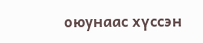оюунаас хүссэн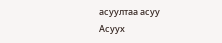асуултаа асуу
Асуух